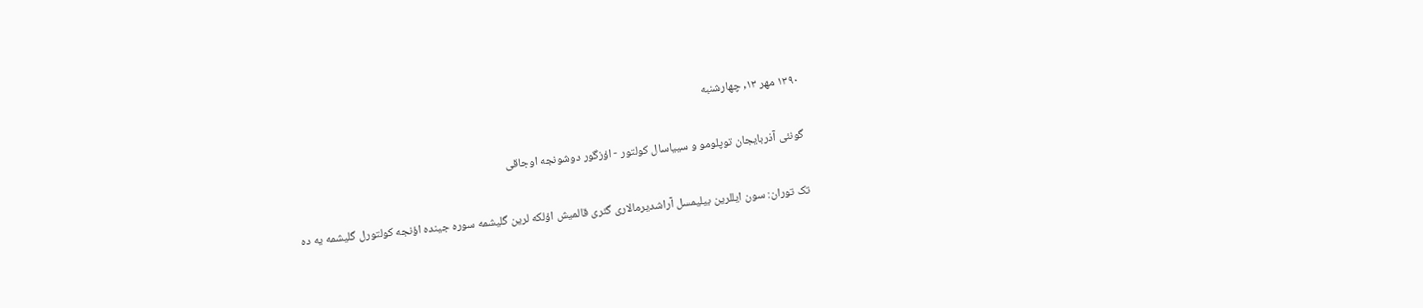۱۳۹۰ مهر ۱۳, چهارشنبه

گونئی آذربایجان توپلومو و سییاسال کولتور - اؤزگور دوشونجه اوجاقی

تک توران: سون ایللرین بیلیمسل آراشدیرمالاری گئری قالمیش اؤلکه لرین گلیشمه سوره جینده اؤنجه کولتورل گلیشمه یه ده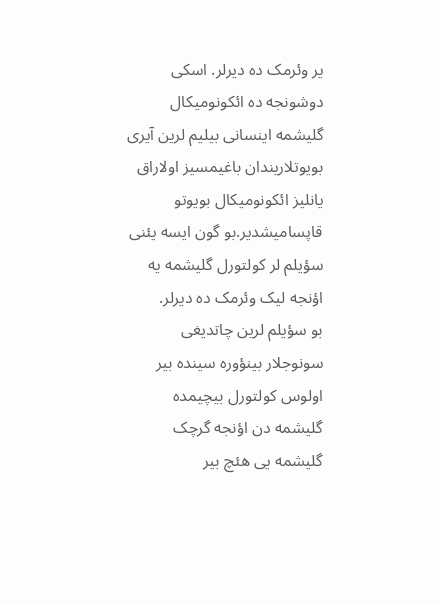یر وئرمک ده دیرلر. اسکی دوشونجه ده ائکونومیکال گلیشمه اینسانی بیلیم لرین آیری بویوتلاریندان باغیمسیز اولاراق یانلیز ائکونومیکال بویوتو قاپسامیشدیر.بو گون ایسه یئنی سؤیلم لر کولتورل گلیشمه یه اؤنجه لیک وئرمک ده دیرلر.
بو سؤیلم لرین چاتدیغی سونوجلار بینؤوره سینده بیر اولوس کولتورل بیچیمده گلیشمه دن اؤنجه گرچک گلیشمه یی هئچ بیر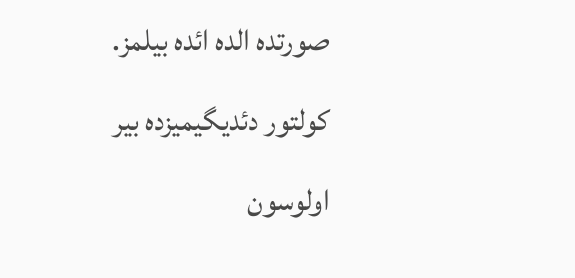صورتده الده ائده بیلمز. کولتور دئدیگیمیزده بیر اولوسون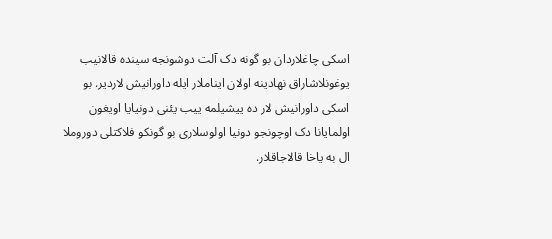اسکی چاغلاردان بو گونه دک آلت دوشونجه سینده قالانیب یوغونلاشاراق نهادینه اولان ایناملار ایله داورانیش لاردیر. بو اسکی داورانیش لار ده ییشیلمه ییب یئنی دونیایا اویغون اولمایانا دک اوچونجو دونیا اولوسلاری بو گونکو فلاکتلی دوروملا ال به یاخا قالاجاقلار.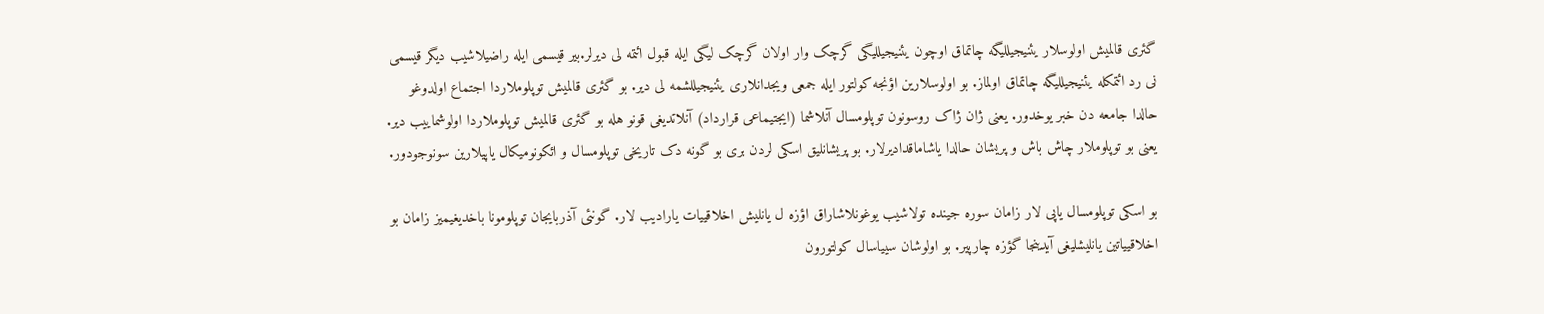گئری قالمیش اولوسلار یئنیجیللیگه چاتماق اوچون یئنیجیللیگی گرچک وار اولان گرچک لیگی ایله قبول ائتمه لی دیرلر.بیر قیسمی ایله راضیلاشیب دیگر قیسمی نی رد ائتمکله یئنیجیللیگه چاتماق اولماز. بو اولوسلارین اؤنجه کولتور ایله جمعی ویجدانلاری یئنیجیللشمه لی دیر. بو گئری قالمیش توپلوملاردا اجتماع اولدوغو حالدا جامعه دن خبر یوخدور. یعنی ژان ژاک روسونون توپلومسال آنلاشما (ایجتیماعی قرارداد) آنلاتدیغی قونو هله بو گئری قالمیش توپلوملاردا اولوشماییب دیر. یعنی بو توپلوملار چاش باش و پریشان حالدا یاشاماقدادیرلار. بو پریشانلیق اسکی لردن بری بو گونه دک تاریخی توپلومسال و ائکونومیکال یاپیلارین سونوجودور.

بو اسکی توپلومسال یاپی لار زامان سوره جینده تولاشیب یوغونلاشاراق اؤزه ل یانلیش اخلاقییات یارادیب لار. گونئی آذربایجان توپلومونا باخدیغیمیز زامان بو اخلاقییاتین یانلیشلیغی آیدینجا گؤزه چارپیر. بو اولوشان سییاسال کولتورون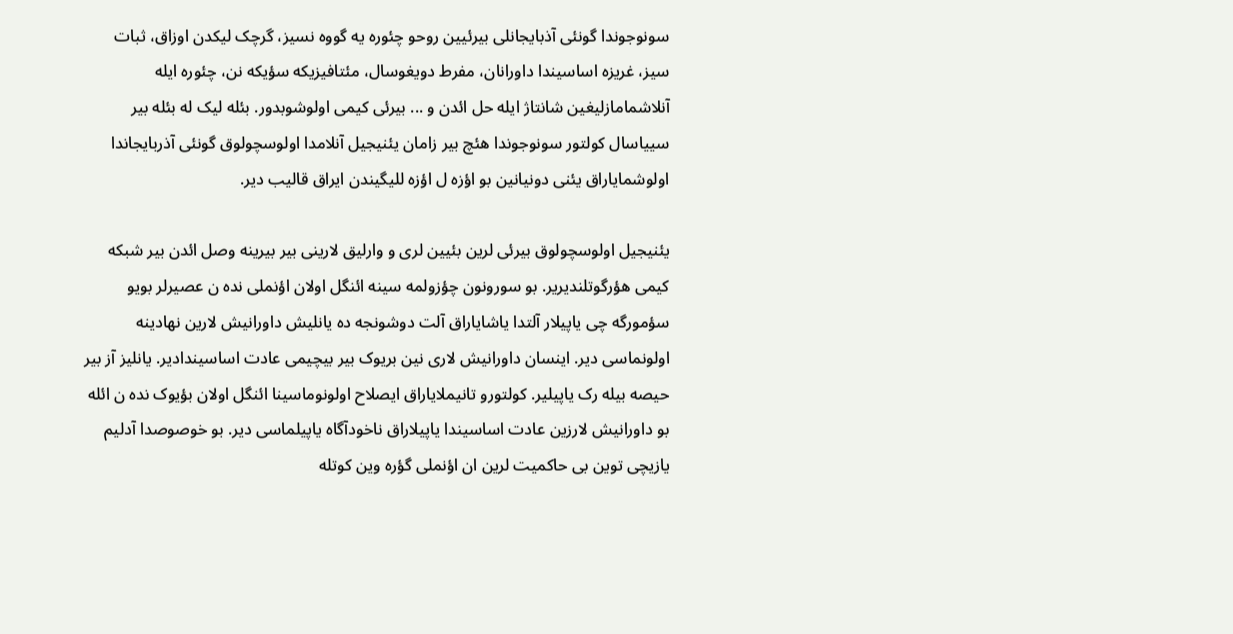سونوجوندا گونئی آذبایجانلی بیرئیین روحو چئوره یه گووه نسیز، گرچک لیکدن اوزاق، ثبات سیز، غریزه اساسیندا داورانان، مفرط دویغوسال، مئتافیزیکه سؤیکه نن، چئوره ایله آنلاشمامازلیغین شانتاژ ایله حل ائدن و ... بیرئی کیمی اولوشوبدور. بئله لیک له بئله بیر سییاسال کولتور سونوجوندا هئچ بیر زامان یئنیجیل آنلامدا اولوسچولوق گونئی آذربایجاندا اولوشمایاراق یئنی دونیانین بو اؤزه ل اؤزه للیگیندن ایراق قالیب دیر.

یئنیجیل اولوسچولوق بیرئی لرین بئیین لری و وارلیق لارینی بیر بیرینه وصل ائدن بیر شبکه کیمی هؤرگوتلندیریر. بو سورونون چؤزولمه سینه ائنگل اولان اؤنملی نده ن عصیرلر بویو سؤمورگه چی یاپیلار آلتدا یاشایاراق آلت دوشونجه ده یانلیش داورانیش لارین نهادینه اولونماسی دیر. اینسان داورانیش لاری نین بریوک بیر بیچیمی عادت اساسیندادیر. یانلیز آز بیر حیصه بیله رک یاپیلیر. کولتورو تانیملایاراق ایصلاح اولونوماسینا ائنگل اولان بؤیوک نده ن ائله بو داورانیش لارزین عادت اساسیندا یاپیلاراق ناخودآگاه یاپیلماسی دیر. بو خوصوصدا آدلیم یازیچی توین بی حاکمیت لرین ان اؤنملی گؤره وین کوتله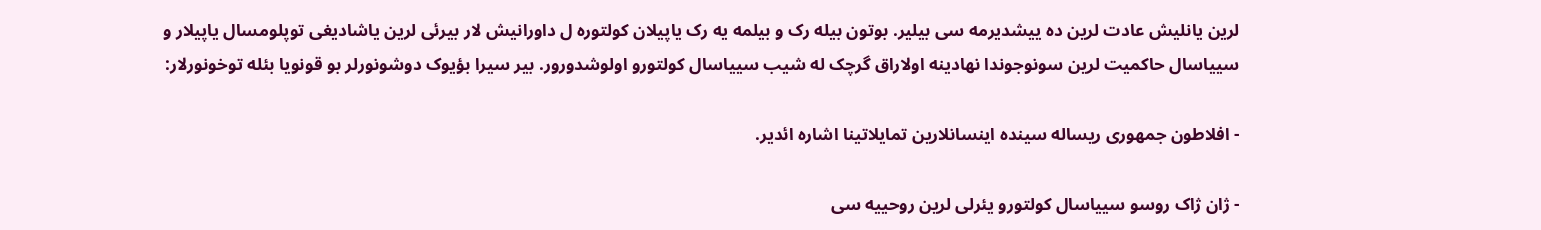لرین یانلیش عادت لرین ده ییشدیرمه سی بیلیر. بوتون بیله رک و بیلمه یه رک یاپیلان کولتوره ل داورانیش لار بیرئی لرین یاشادیغی توپلومسال یاپیلار و سییاسال حاکمیت لرین سونوجوندا نهادینه اولاراق گرچک له شیب سییاسال کولتورو اولوشدورور. بیر سیرا بؤیوک دوشونورلر بو قونویا بئله توخونورلار:

- افلاطون جمهوری ریساله سینده اینسانلارین تمایلاتینا اشاره ائدیر.

- ژان ژاک روسو سییاسال کولتورو یئرلی لرین روحییه سی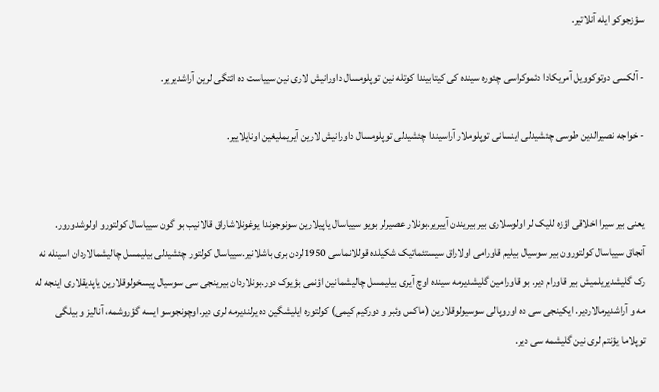سؤزجوکو ایله آنلاتیر.

- آلکسی دوتوکوویل آمریکادا دئموکراسی چئوره سینده کی کیتابیندا کوتله نین توپلومسال داورانیش لاری نین سییاست ده ائتگی لرین آراشدیریر.

- خواجه نصیرالدین طوسی چئشیدلی اینسانی توپلوملار آراسیندا چئشیدلی توپلومسال داورانیش لارین آیریملیغین اونایلاییر.


یعنی بیر سیرا اخلاقی اؤزه للیک لر اولوسلاری بیر بیریندن آییریر.بونلار عصیرلر بویو سییاسال یاپیلارین سونوجوندا یوغونلاشاراق قالانیب بو گون سییاسال کولتورو اولوشدورور. آنجاق سییاسال کولتورون بیر سوسیال بیلیم قاورامی اولاراق سیستئماتیک شکیلده قوللانماسی 1950لردن بری باشلانیر.سییاسال کولتور چئشیدلی بیلیمسل چالیشمالاردان اسینله نه رک گلیشدیریلمیش بیر قاورام دیر. بو قاورامین گلیشدیرمه سینده اوچ آیری بیلیمسل چالیشمانین اؤنمی بؤیوک دور.بونلاردان بیرینجی سی سوسیال پیسخولوقلارین یاپدیقلاری اینجه له مه و آراشدیرمالاردیر. ایکینجی سی ده اوروپالی سوسیولوقلارین (ماکس وئبر و دورکیم کیمی) کولتوره ایلیشگین ده یرلندیرمه لری دیر.اوچونجوسو ایسه گؤروشمه، آنالیز و بیلگی توپلاما یؤنتم لری نین گلیشمه سی دیر.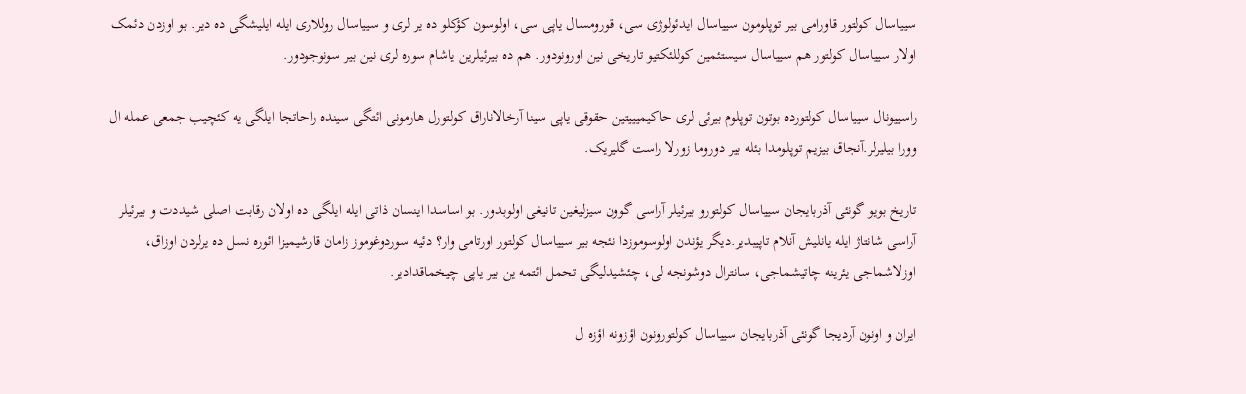سییاسال کولتور قاورامی بیر توپلومون سییاسال ایدئولوژی سی، قورومسال یاپی سی، اولوسون کؤکلو ده یر لری و سییاسال روللاری ایله ایلیشگی ده دیر. بو اوزدن دئمک اولار سییاسال کولتور هم سییاسال سیستئمین کوللئکتیو تاریخی نین اورونودور. هم ده بیرئیلرین یاشام سوره لری نین بیر سونوجودور.

راسییونال سییاسال کولتورده بوتون توپلوم بیرئی لری حاکیمیییتین حقوقی یاپی سینا آرخالاناراق کولتورل هارمونی ائتگی سینده راحاتجا ایلگی یه کئچیب جمعی عمله ال وورا بیلیرلر.آنجاق بیزیم توپلومدا بئله بیر دوروما زورلا راست گلیریک.

تاریخ بویو گونئی آذربایجان سییاسال کولتورو بیرئیلر آراسی گوون سیزلیغین تانیغی اولوبدور. بو اساسدا اینسان ذاتی ایله ایلگی ده اولان رقابت اصلی شیددت و بیرئیلر آراسی شانتاژ ایله یانلیش آنلام تاپیبدیر.دیگر یؤندن اولوسوموزدا نئجه بیر سییاسال کولتور اورتامی وار؟ دئیه سوردوغوموز زامان قارشیمیزا ائوره نسل ده یرلردن اوزاق، اوزلاشماجی یئرینه چاتیشماجی، سانترال دوشونجه لی، چئشیدلیگی تحمل ائتمه ین بیر یاپی چیخماقدادیر.

ایران و اونون آردیجا گونئی آذربایجان سییاسال کولتورونون اؤزونه اؤزه ل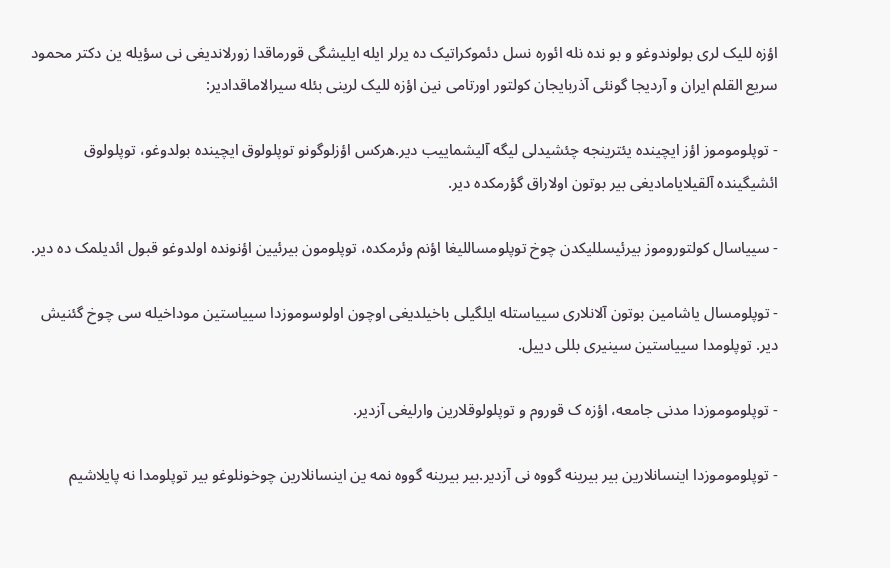اؤزه للیک لری بولوندوغو و بو نده نله ائوره نسل دئموکراتیک ده یرلر ایله ایلیشگی قورماقدا زورلاندیغی نی سؤیله ین دکتر محمود سریع القلم ایران و آردیجا گونئی آذربایجان کولتور اورتامی نین اؤزه للیک لرینی بئله سیرالاماقدادیر:

- توپلوموموز اؤز ایچینده یئترینجه چئشیدلی لیگه آلیشماییب دیر.هرکس اؤزلوگونو توپلولوق ایچینده بولدوغو، توپلولوق ائشیگینده آلقیلایامادیغی بیر بوتون اولاراق گؤرمکده دیر.

- سییاسال کولتوروموز بیرئیسللیکدن چوخ توپلومساللیغا اؤنم وئرمکده، توپلومون بیرئیین اؤنونده اولدوغو قبول ائدیلمک ده دیر.

- توپلومسال یاشامین بوتون آلانلاری سییاستله ایلگیلی باخیلدیغی اوچون اولوسوموزدا سییاستین موداخیله سی چوخ گئنیش دیر. توپلومدا سییاستین سینیری بللی دییل.

- توپلوموموزدا مدنی جامعه، اؤزه ک قوروم و توپلولوقلارین وارلیغی آزدیر.

- توپلوموموزدا اینسانلارین بیر بیرینه گووه نی آزدیر.بیر بیرینه گووه نمه ین اینسانلارین چوخونلوغو بیر توپلومدا نه پایلاشیم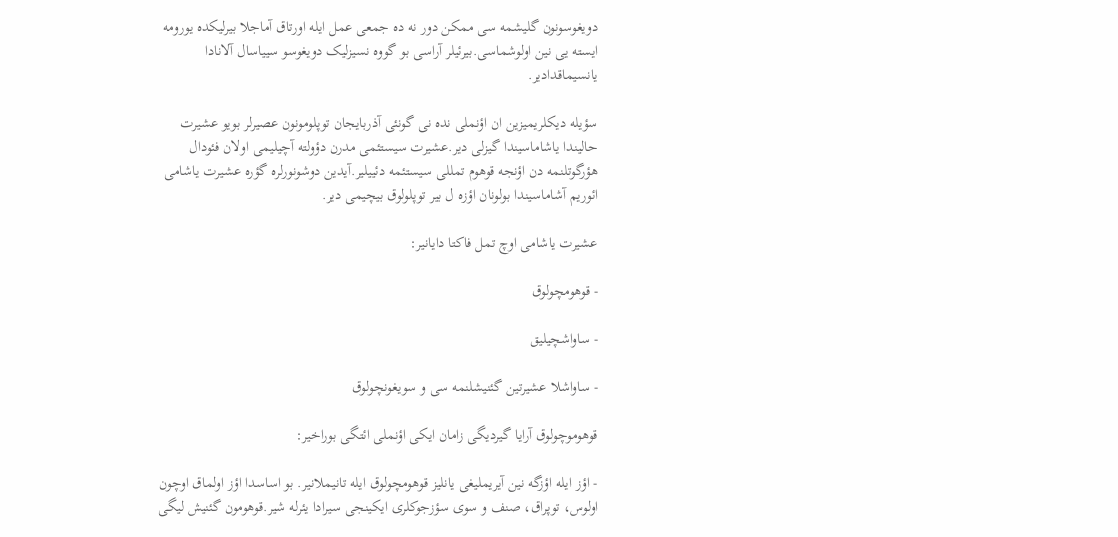دویغوسونون گلیشمه سی ممکن دور نه ده جمعی عمل ایله اورتاق آماجلا بیرلیکده یورومه ایسته یی نین اولوشماسی.بیرئیلر آراسی بو گووه نسیزلیک دویغوسو سییاسال آلانادا یانسیماقدادیر.

سؤیله دیکلریمیزین ان اؤنملی نده نی گونئی آذربایجان توپلومونون عصیرلر بویو عشیرت حالیندا یاشاماسیندا گیزلی دیر.عشیرت سیستئمی مدرن دؤولته آچیلیمی اولان فئودال هؤرگوتلنمه دن اؤنجه قوهوم تمللی سیستئمه دئییلیر.آیدین دوشونورلره گؤره عشیرت یاشامی ائوریم آشاماسیندا بولونان اؤزه ل بیر توپلولوق بیچیمی دیر.

عشیرت یاشامی اوچ تمل فاکتا دایانیر:

- قوهومچولوق

- ساواشچیلیق

- ساواشلا عشیرتین گئنیشلنمه سی و سویغونچولوق

قوهوموچولوق آرایا گیردیگی زامان ایکی اؤنملی ائتگی بوراخیر:

- اؤز ایله اؤزگه نین آیریملیغی یانلیز قوهومچولوق ایله تانیملانیر. بو اساسدا اؤز اولماق اوچون اولوس، توپراق، صنف و سوی سؤزجوکلری ایکینجی سیرادا یئرله شیر.قوهومون گئنیش لیگی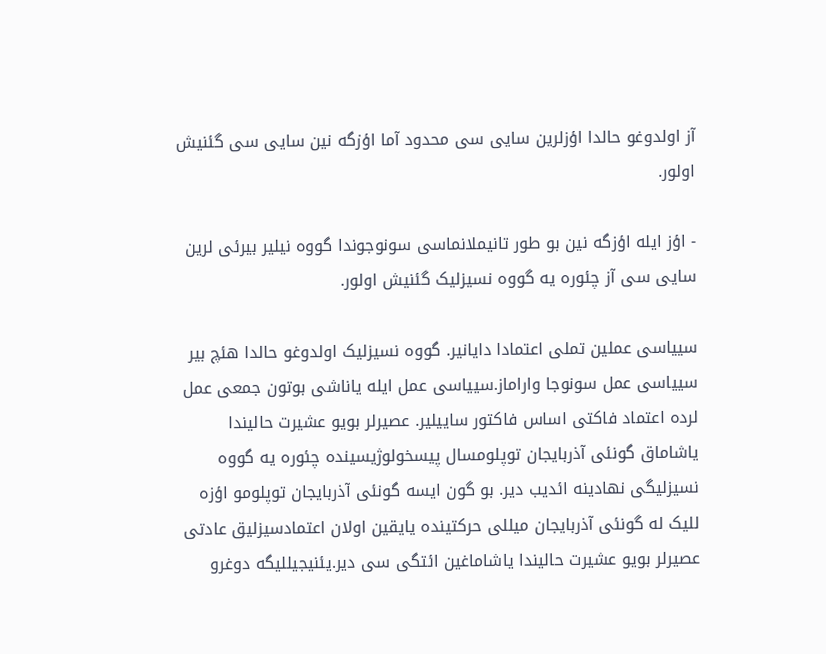آز اولدوغو حالدا اؤزلرین سایی سی محدود آما اؤزگه نین سایی سی گئنیش اولور.

- اؤز ایله اؤزگه نین بو طور تانیملانماسی سونوجوندا گووه نیلیر بیرئی لرین سایی سی آز چئوره یه گووه نسیزلیک گئنیش اولور.

سییاسی عملین تملی اعتمادا دایانیر. گووه نسیزلیک اولدوغو حالدا هئچ بیر سییاسی عمل سونوجا واراماز.سییاسی عمل ایله یاناشی بوتون جمعی عمل لرده اعتماد فاکتی اساس فاکتور ساییلیر. عصیرلر بویو عشیرت حالیندا یاشاماق گونئی آذربایجان توپلومسال پیسخولوژیسینده چئوره یه گووه نسیزلیگی نهادینه ائدیب دیر. بو گون ایسه گونئی آذربایجان توپلومو اؤزه للیک له گونئی آذربایجان میللی حرکتینده یایقین اولان اعتمادسیزلیق عادتی عصیرلر بویو عشیرت حالیندا یاشاماغین ائتگی سی دیر.یئنیجیللیگه دوغرو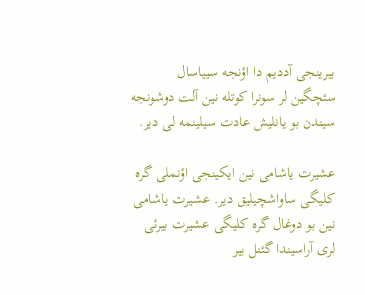بیرینجی آددیم دا اؤنجه سییاسال سئچگین لر سونرا کوتله نین آلت دوشونجه سیندن بو یانلیش عادت سیلینمه لی دیر.

عشیرت یاشامی نین ایکینجی اؤنملی گره کلیگی ساواشچیلیق دیر. عشیرت یاشامی نین بو دوغال گره کلیگی عشیرت بیرئی لری آراسیندا گئنل بیر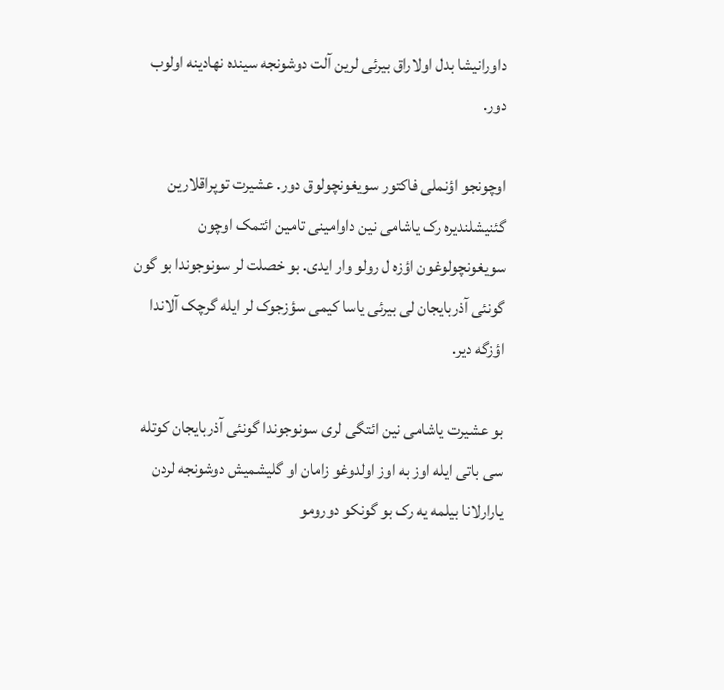داورانیشا بدل اولاراق بیرئی لرین آلت دوشونجه سینده نهادینه اولوب دور.

اوچونجو اؤنملی فاکتور سویغونچولوق دور. عشیرت توپراقلارین گئنیشلندیره رک یاشامی نین داوامینی تامین ائتمک اوچون سویغونچولوغون اؤزه ل رولو وار ایدی. بو خصلت لر سونوجوندا بو گون گونئی آذربایجان لی بیرئی یاسا کیمی سؤزجوک لر ایله گرچک آلاندا اؤزگه دیر.

بو عشیرت یاشامی نین ائتگی لری سونوجوندا گونئی آذربایجان کوتله سی باتی ایله اوز به اوز اولدوغو زامان او گلیشمیش دوشونجه لردن یارارلانا بیلمه یه رک بو گونکو دورومو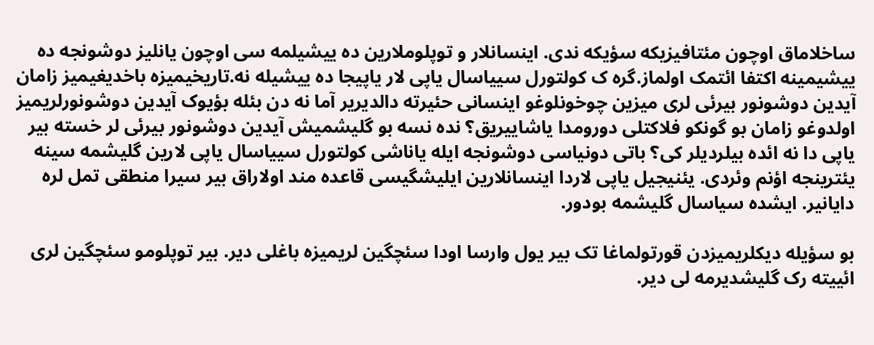ساخلاماق اوچون مئتافیزیکه سؤیکه ندی. اینسانلار و توپلوملارین ده ییشیلمه سی اوچون یانلیز دوشونجه ده ییشیمینه اکتفا ائتمک اولماز.گره ک کولتورل سییاسال یاپی لار یاپیجا ده ییشیله نه.تاریخیمیزه باخدیغیمیز زامان آیدین دوشونور بیرئی لری میزین چوخونلوغو اینسانی حئیرته دالدیریر آما نه دن بئله بؤیوک آیدین دوشونورلریمیز اولدوغو زامان بو گونکو فلاکتلی دورومدا یاشاییریق؟ نده نسه بو گلیشمیش آیدین دوشونور بیرئی لر خسته بیر یاپی دا نه ائده بیلردیلر کی؟ باتی دونیاسی دوشونجه ایله یاناشی کولتورل سییاسال یاپی لارین گلیشمه سینه یئترینجه اؤنم وئردی. یئنیجیل یاپی لاردا اینسانلارین ایلیشگیسی قاعده مند اولاراق بیر سیرا منطقی تمل لره دایانیر. ایشده سیاسال گلیشمه بودور.

بو سؤیله دیکلریمیزدن قورتولماغا تک بیر یول وارسا اودا سئچگین لریمیزه باغلی دیر. بیر توپلومو سئچگین لری ائییته رک گلیشدیرمه لی دیر.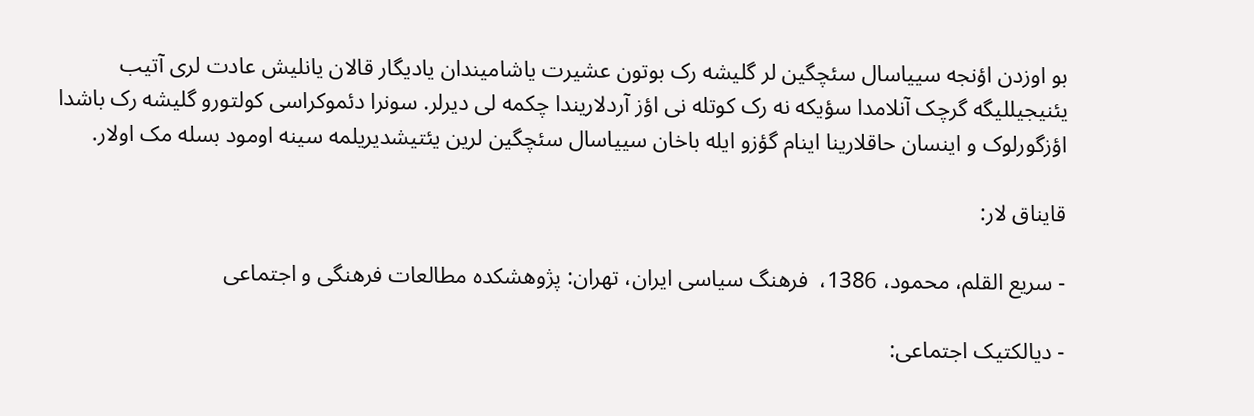بو اوزدن اؤنجه سییاسال سئچگین لر گلیشه رک بوتون عشیرت یاشامیندان یادیگار قالان یانلیش عادت لری آتیب یئنیجیللیگه گرچک آنلامدا سؤیکه نه رک کوتله نی اؤز آردلاریندا چکمه لی دیرلر. سونرا دئموکراسی کولتورو گلیشه رک باشدا اؤزگورلوک و اینسان حاقلارینا اینام گؤزو ایله باخان سییاسال سئچگین لرین یئتیشدیریلمه سینه اومود بسله مک اولار.

قایناق لار:

- سریع القلم، محمود، 1386،  فرهنگ سیاسی ایران، تهران: پژوهشکده مطالعات فرهنگی و اجتماعی

- دیالکتیک اجتماعی: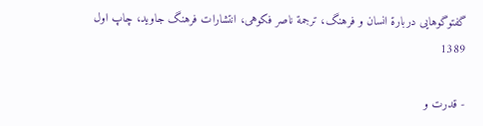گفتوگوهایی دربارة انسان و فرهنگ، ترجمة ناصر فکوهی، انتشارات فرهنگ جاوید، چاپ اول 1389

- قدرت و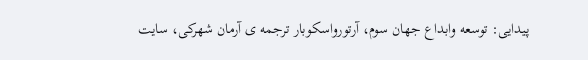پیدایی: توسعه وابداع جهان سوم، آرتورواسکوبار ترجمه ی آرمان شهرکی، سایت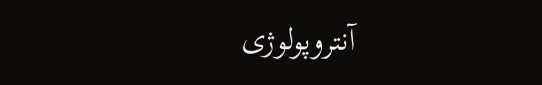آنتروپولوژی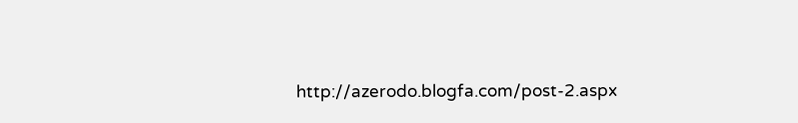http://azerodo.blogfa.com/post-2.aspx